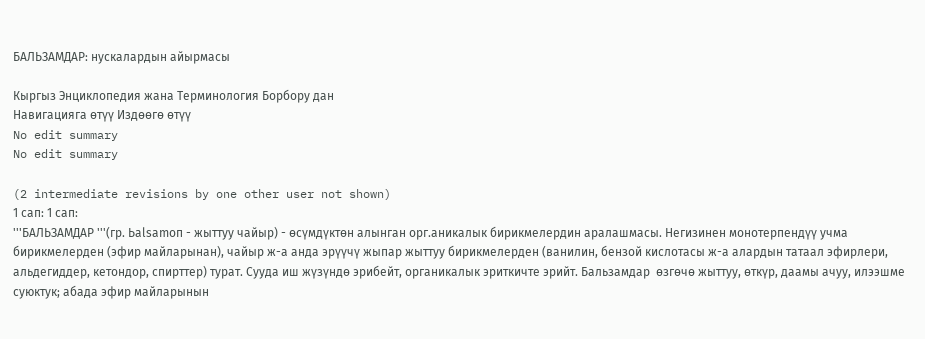БАЛЬЗАМДАР: нускалардын айырмасы

Кыргыз Энциклопедия жана Терминология Борбору дан
Навигацияга өтүү Издөөгө өтүү
No edit summary
No edit summary

(2 intermediate revisions by one other user not shown)
1 сап: 1 сап:
'''БАЛЬЗАМДАР '''(гр. Ьаlsаmоп - жыттуу чайыр) - өсүмдүктөн алынган орг.аникалык бирикмелердин аралашмасы. Негизинен монотерпендүү учма бирикмелерден (эфир майларынан), чайыр ж-а анда эрүүчү жыпар жыттуу бирикмелерден (ванилин, бензой кислотасы ж-а алардын татаал эфирлери, альдегиддер, кетондор, спирттер) турат. Сууда иш жүзүндө эрибейт, органикалык эриткичте эрийт. Бальзамдар  өзгөчө жыттуу, өткүр, даамы ачуу, илээшме суюктук; абада эфир майларынын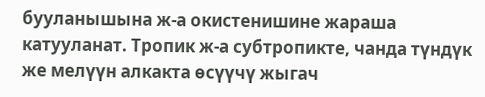бууланышына ж-а окистенишине жараша катууланат. Тропик ж-а субтропикте, чанда түндүк  же мелүүн алкакта өсүүчү жыгач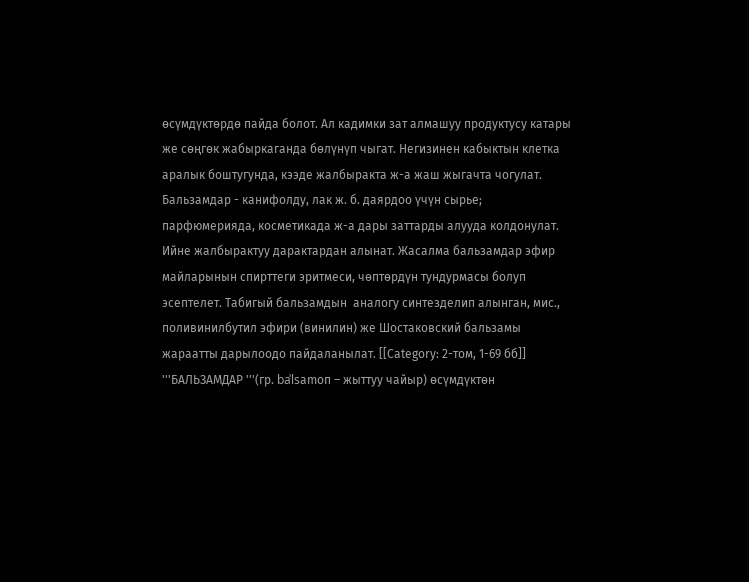өсүмдүктөрдө пайда болот. Ал кадимки зат алмашуу продуктусу катары же сөңгөк жабыркаганда бөлүнүп чыгат. Негизинен кабыктын клетка аралык боштугунда, кээде жалбыракта ж-а жаш жыгачта чогулат. Бальзамдар - канифолду, лак ж. б. даярдоо үчүн сырье; парфюмерияда, косметикада ж-а дары заттарды алууда колдонулат. Ийне жалбырактуу дарактардан алынат. Жасалма бальзамдар эфир майларынын спирттеги эритмеси, чөптөрдүн тундурмасы болуп эсептелет. Табигый бальзамдын  аналогу синтезделип алынган, мис., поливинилбутил эфири (винилин) же Шостаковский бальзамы жараатты дарылоодо пайдаланылат. [[Category: 2-том, 1-69 бб]]
'''БАЛЬЗАМДАР '''(гр. bẚlsаmоп – жыттуу чайыр) өсүмдүктөн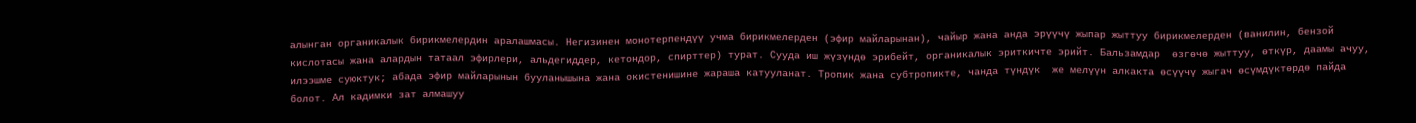алынган органикалык бирикмелердин аралашмасы. Негизинен монотерпендүү учма бирикмелерден (эфир майларынан), чайыр жана анда эрүүчү жыпар жыттуу бирикмелерден (ванилин, бензой кислотасы жана алардын татаал эфирлери, альдегиддер, кетондор, спирттер) турат. Сууда иш жүзүндө эрибейт, органикалык эриткичте эрийт. Бальзамдар  өзгөчө жыттуу, өткүр, даамы ачуу, илээшме суюктук; абада эфир майларынын бууланышына жана окистенишине жараша катууланат. Тропик жана субтропикте, чанда түндүк  же мелүүн алкакта өсүүчү жыгач өсүмдүктөрдө пайда болот. Ал кадимки зат алмашуу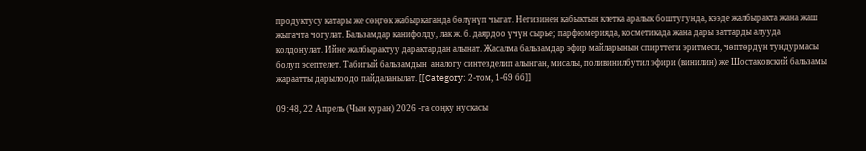продуктусу катары же сөңгөк жабыркаганда бөлүнүп чыгат. Негизинен кабыктын клетка аралык боштугунда, кээде жалбыракта жана жаш жыгачта чогулат. Бальзамдар канифолду, лак ж. б. даярдоо үчүн сырье; парфюмерияда, косметикада жана дары заттарды алууда колдонулат. Ийне жалбырактуу дарактардан алынат. Жасалма бальзамдар эфир майларынын спирттеги эритмеси, чөптөрдүн тундурмасы болуп эсептелет. Табигый бальзамдын  аналогу синтезделип алынган, мисалы, поливинилбутил эфири (винилин) же Шостаковский бальзамы жараатты дарылоодо пайдаланылат. [[Category: 2-том, 1-69 бб]]

09:48, 22 Апрель (Чын куран) 2026 -га соңку нускасы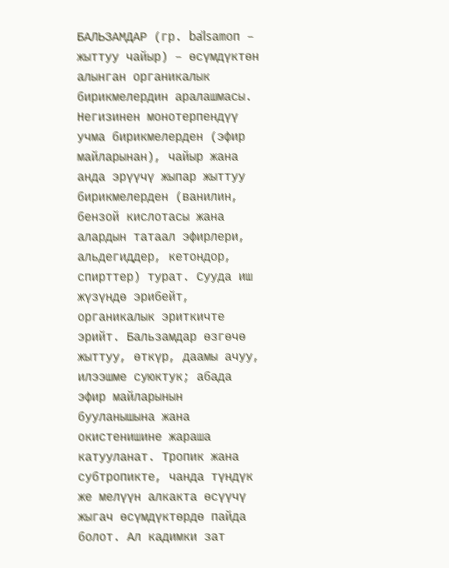БАЛЬЗАМДАР (гр. bẚlsаmоп – жыттуу чайыр) – өсүмдүктөн алынган органикалык бирикмелердин аралашмасы. Негизинен монотерпендүү учма бирикмелерден (эфир майларынан), чайыр жана анда эрүүчү жыпар жыттуу бирикмелерден (ванилин, бензой кислотасы жана алардын татаал эфирлери, альдегиддер, кетондор, спирттер) турат. Сууда иш жүзүндө эрибейт, органикалык эриткичте эрийт. Бальзамдар өзгөчө жыттуу, өткүр, даамы ачуу, илээшме суюктук; абада эфир майларынын бууланышына жана окистенишине жараша катууланат. Тропик жана субтропикте, чанда түндүк же мелүүн алкакта өсүүчү жыгач өсүмдүктөрдө пайда болот. Ал кадимки зат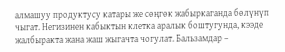алмашуу продуктусу катары же сөңгөк жабыркаганда бөлүнүп чыгат. Негизинен кабыктын клетка аралык боштугунда, кээде жалбыракта жана жаш жыгачта чогулат. Бальзамдар –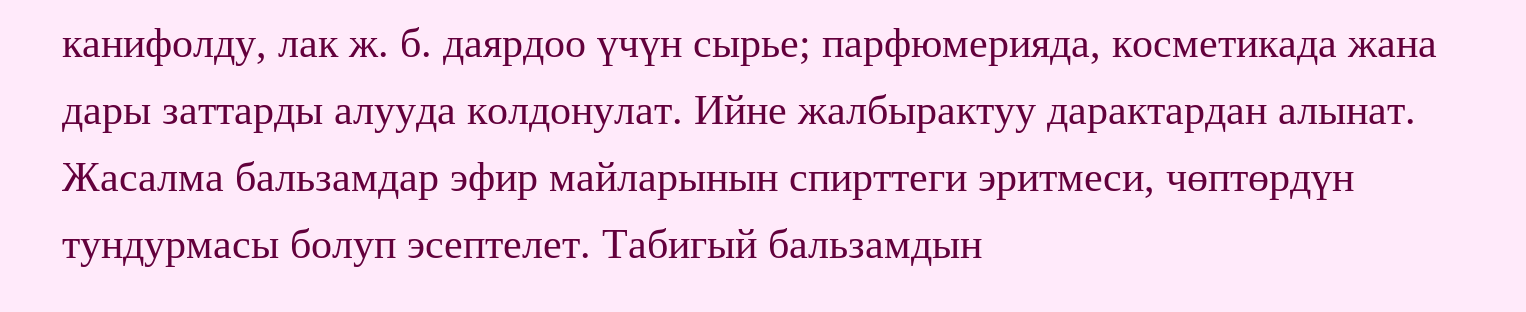канифолду, лак ж. б. даярдоо үчүн сырье; парфюмерияда, косметикада жана дары заттарды алууда колдонулат. Ийне жалбырактуу дарактардан алынат. Жасалма бальзамдар эфир майларынын спирттеги эритмеси, чөптөрдүн тундурмасы болуп эсептелет. Табигый бальзамдын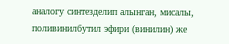аналогу синтезделип алынган, мисалы, поливинилбутил эфири (винилин) же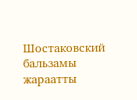Шостаковский бальзамы жараатты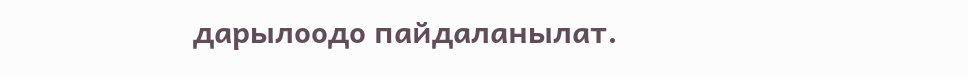дарылоодо пайдаланылат.